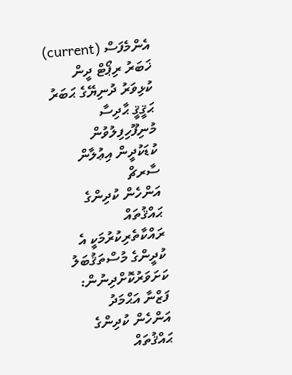އެންމެފަސް (current) ޚަބަރު ރިޕޯޓް ދީން ކުޅިވަރު ދުނިޔޭގެ ޙަބަރު ޙަޤީޤީ ޙާދިސާ މުނިފޫހިފިލުވުން ކުޑަކުދީން އިޢުލާން ސާރޗް
އަންހެން ކުދިންގެ ޙައްޤުތައް ރައްކާތެރިކުރުމަކީ އެ ކުދީންގެ މުސްތަޤުބަލު ކަށަވަރުކޮށްދިނުން: ފަޒްނާ އަޙްމަދު
އަންހެން ކުދިންގެ ޙައްޤުތައް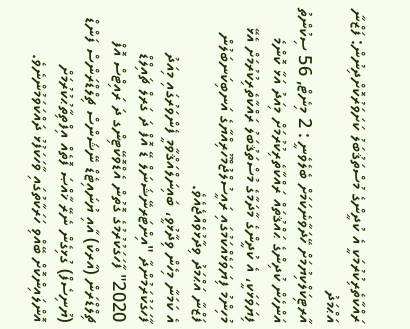ރައްކާތެރިކުރުމަކީ އެ ކުދީންގެ މުސްތަޤުބަލު ކަށަވަރުކޮށްދިނުން: ފަޒްނާ އަޙްމަދު
އާރޓިކަލްކިޔުމަށް ހޭދަވާނެކަމަށް ބެލެވެނީ : 2 މިނެޓް, 56 ސިކުންތު
އަންހެން ކުދިންގެ ޙައްޤުތައް ރައްކާތެރިކުރުމަށް މިއަދު އަޅާ ކޮންމެ ފިޔަވަޅަކީ، އެ ކުދީންގެ މާދަމާގެ މުސްތަޤުބަލު ރައްކާތެރިކުރުމަށް އެޅޭ މުހިންމު ފިޔަވަޅެއްކަމުގައި ރައީސުލްޖުމްހޫރިއްޔާގެ އަނބިކަނބަލުން ފަޒްނާ އަޙްމަދު ވިދާޅުވެއްޖެއެވެ.
އެ ކަމަނާ މިހެން ވިދާޅުވީ، ބައިނަލްއަޤްވާމީ ފެންވަރުގައި މިއަދު ފާހަގަކުރަމުންދާ "އިންޓަރނޭޝަނަލް ޑޭ އޮފް ދަ ގަރލް ޗައިލްޑް 2020" ފާހަގަކުރުމުގެ ގޮތުން އެޑްވޮކޭޓިންގ ދަ ރައިޓްސް އޮފް ޗިލްޑްރަން (އާރކް) އާއި ޔުނައިޓެޑް ނޭޝަންސް ޗިލްޑްރަންސް ފަންޑް (ޔުނިސެފް) ގުޅިގެން ނެރޭ ޚާއްޞަ ފޮތެއް އިފްތިތާޙުކުރުމަށް އޮންލައިންކޮށް ބޭއްވި ހަރަކާތުގައި ވާހަކަފުޅު ދައްކަވަމުންނެވެ.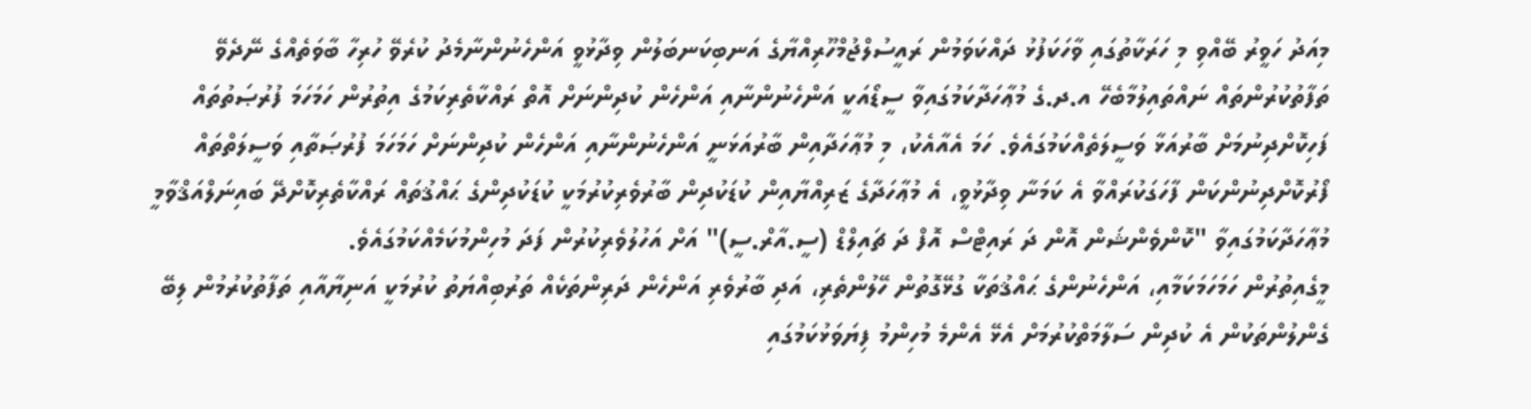މިއަދު ހަވީރު ބޭއްވި މި ހަރަކާތުގައި ވާހަކަފުޅު ދައްކަވަމުން ރައީސުލްޖުމްހޫރިއްޔާގެ އަނބިކަނބަލުން ވިދާޅުވީ އަންހެނުންނާމެދު ކުރެވޭ ހުރިހާ ބާވަތެއްގެ ނޭދެވޭ ތަފާތުކުރުންތައް ނައްތައިލުމާބެހޭ އ.ދ.ގެ މުޢާހަދާކަމުގައިވާ ސީޑޯއަކީ އަންހެނުންނާއި އަންހެން ކުދިންނަށް އޮތް ރައްކާތެރިކަމުގެ އިތުރުން ހަމަހަމަ ފުރުޞަތުތައް ފަހިކޮށްދިނުމަށް ބާރުއަޅާ ވަސީލަތެއްކަމުގައެވެ. ހަމަ އެއާއެކު، މި މުޢާހަދާއިން ބާރުއަޅަނީ އަންހެނުންނާއި އަންހެން ކުދިންނަށް ހަމަހަމަ ފުރުޞަތާއި ވަސީލަތްތައް ފޯރުކޮށްދިނުންކަން ފާހަގަކުރައްވާ އެ ކަމަނާ ވިދާޅުވީ، އެ މުޢާހަދާގެ ޒަރިއްޔާއިން ކުޑަކުދިން ބާރުވެރިކުރުމަކީ ކުޑަކުދިންގެ ޙައްޤުތައް ރައްކާތެރިކޮށްދޭ ބައިނަލްއަޤްވާމީ މުޢާހަދާކަމުގައިވާ "ކޮންވެންޝަން އޮން ދަ ރައިޓްސް އޮފް ދަ ޗައިލްޑް (ސީ.އާރް.ސީ)" އަށް އަހުލުވެރިކުރުން ފަދަ މުހިންމުކަމެއްކަމުގައެވެ.
މީގެއިތުރުން ހަމަހަމަކަމާއި، އަންހެނުންގެ ޙައްޤުތަކާ ގުޅޭގޮތުން ހޭލުންތެރި، އަދި ބާރުވެރި އަންހެން ދަރިންތަކެއް ތަރުބިއްޔަތު ކުރުމަކީ އަނިޔާއާއި ތަފާތުކުރުމުން ލިބޭ ގެންލުންތަކުން އެ ކުދިން ސަލާމަތްކުރުމަށް އެޅޭ އެންމެ މުހިންމު ފިޔަވަޅުކަމުގައި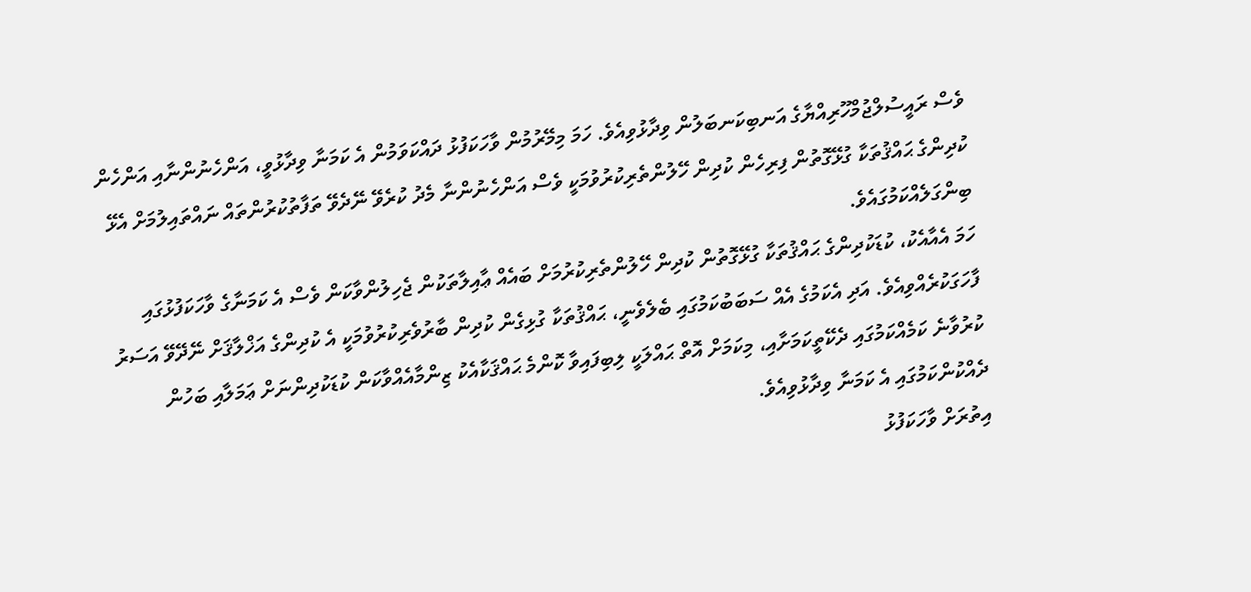ވެސް ރައީސުލްޖުމްހޫރިއްޔާގެ އަނބިކަނބަލުން ވިދާޅުވިއެވެ. ހަމަ މިމޭރުމުން ވާހަކަފުޅު ދައްކަވަމުން އެ ކަމަނާ ވިދާޅުވީ، އަންހެނުންނާއި އަންހެން ކުދިންގެ ޙައްޤުތަކާ ގުޅޭގޮތުން ފިރިހެން ކުދިން ހޭލުންތެރިކުރުވުމަކީ ވެސް އަންހެނުންނާ މެދު ކުރެވޭ ނޭދެވޭ ތަފާތުކުރުންތައް ނައްތައިލުމަށް އެޅޭ ބިންގަލެއްކަމުގައެވެ.
ހަމަ އެއާއެކު، ކުޑަކުދިންގެ ޙައްޤުތަކާ ގުޅޭގޮތުން ކުދިން ހޭލުންތެރިކުރުމަށް ބައެއް ޢާއިލާތަކުން ޖެހިލުންވާކަން ވެސް އެ ކަމަނާގެ ވާހަކަފުޅުގައި ފާހަގަކުރެއްވިއެވެ. އަދި އެކަމުގެ އެއް ސަބަބުކަމުގައި ބެލެވެނީ، ޙައްޤުތަކާ ގުޅިގެން ކުދިން ބާރުވެރިކުރުވުމަކީ އެ ކުދިންގެ އަޚްލާޤަށް ނޭދޭވޭ އަސަރު ކުރުވާނެ ކަމެއްކަމުގައި ދެކޭތީކަމަށާއި، މިކަމަށް އޮތް ޙައްލަކީ ލިބިފައިވާ ކޮންމެ ޙައްޤަކާއެކު ޒިންމާއެއްވާކަން ކުޑަކުދިންނަށް ޢަމަލާއި ބަހުން ދެއްކުންކަމުގައި އެ ކަމަނާ ވިދާޅުވިއެވެ.
އިތުރަށް ވާހަކަފުޅު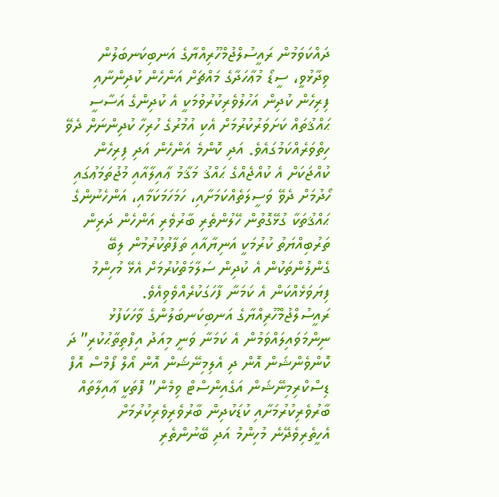ދައްކަވަމުން ރައީސުލްޖުމްހޫރިއްޔާގެ އަނބިކަނބަލުން ވިދާޅުވީ، ސީޑޯ މުޢާހަދާގެ މައްޗަށް އަންހެން ކުދިންނާއި ފިރިހެން ކުދިން އަހުލުވެރިކުރުވުމަކީ އެ ކުދިންގެ އަސާސީ ޙައްޤުތައް ކަށަވަރުކުރުމަށް އެކި އުމުރުގެ ހުރިހާ ކުދިންނަށް ދެވޭ ހިތްވަރެއްކަމުގައެވެ. އަދި ކޮންމެ އަންހެން އަދި ފިރިހެން ކުއްޖަކަށް އެ ކުއްޖެއްގެ ޙައްޤު މަޤާމު ޢާއިލާއާއި މުޖުތަމަޢުގައި ހޯދުމަށް ދެވޭ ވަސީލަތެއްކަމަށާއި، ހަމަހަމަކަމާއި، އަންހެނުންގެ ޙައްޤުތަކާ ގުޅޭގޮތުން ހޭލުންތެރި ބާރުވެރި އަންހެން ދަރިން ތަރުބިއްޔަތު ކުރުމަކީ އަނިޔާއާއި ތަފާތުކުރުމުން ލިބޭ ގެންލުންތަކުން އެ ކުދިން ސަލާމަތްކުރުމަށް އެޅޭ މުހިންމު ފިޔަވަޅެއްކަން އެ ކަމަނާ ފާހަގަކުރެއްވެވިއެވެ.
ރައީސުލްޖުމްހޫރިއްޔާގެ އަނބިކަނބަލުންގެ ވާހަކަފުޅު ނިންމަވައިލައްވަމުން އެ ކަމަނާ ވަނީ މިއަދު އިފްތިތާޙުކުރި” ދަ ކޮންވެންޝަން އޮން ދި އެލިމިނޭޝަން އޮން އޯލް ފޯމްސް އޮފް ޑިސްކްރިމިނޭޝަން އަގެއިންސްޓް ވިމެން” ފޮތަކީ ޢާއިލާތައް ބާރުވެރިކުރުމަށާއި ކުޑަކުދިން ބާރުވެރިވެރިކުރުމަށް އެހީތެރިވެދޭނެ މުހިންމު އަދި ބޭނުންތެރި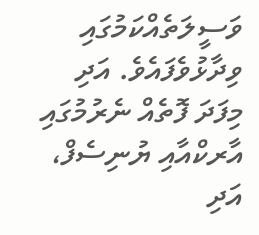ވަސީލަތެއްކަމުގައި ވިދާޅުވެފައެވެ. އަދި މިފަދަ ފޮތެއް ނެރުމުގައި އާރކްއާއި ޔުނިސެފް، އަދި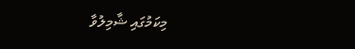މިކަމުގައި ޝާމިލުވާ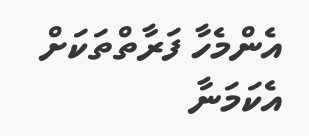އެންމެހާ ފަރާތްތަކަށް އެކަމަނާ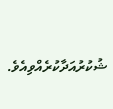ޝުކުރުއަދާކުރެއްވިއެވެ.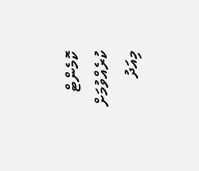ކޮމެންޓް ކުރެއްވުމަށް
މިއަދު